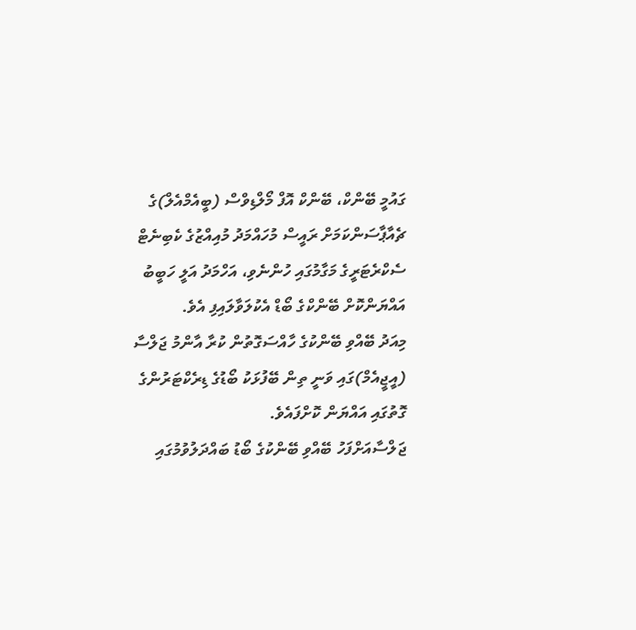ގައުމީ ބޭންކް، ބޭންކް އޮފް މޯލްޑިވްސް (ބީއެމްއެލް)ގެ ޗެއާޕާސަންކަމަށް ރައީސް މުހައްމަދު މުއިއްޒުގެ ކެބިނެޓް ސެކްރެޓަރީގެ މަގާމުގައި ހުންނެވި، އަހްމަދު އަލީ ހަބީބު އައްޔަންކޮށް ބޭންކްގެ ބޯޑް އެކުލަވާލައިފި އެވެ.
މިއަދު ބޭއްވި ބޭންކުގެ ހާއްސަގޮތުން ކުރާ އާންމު ޖަލްސާ (އީޖީއެމް)ގައި ވަނީ ތިން ބޭފުޅަކު ބޯޑުގެ ޑިރެކްޓަރުންގެ ގޮތުގައި އައްޔަން ކޮށްފައެވެ.
ޖަލްސާއަށްފަހު ބޭއްވި ބޭންކުގެ ބޯޑު ބައްދަލުވުމުގައި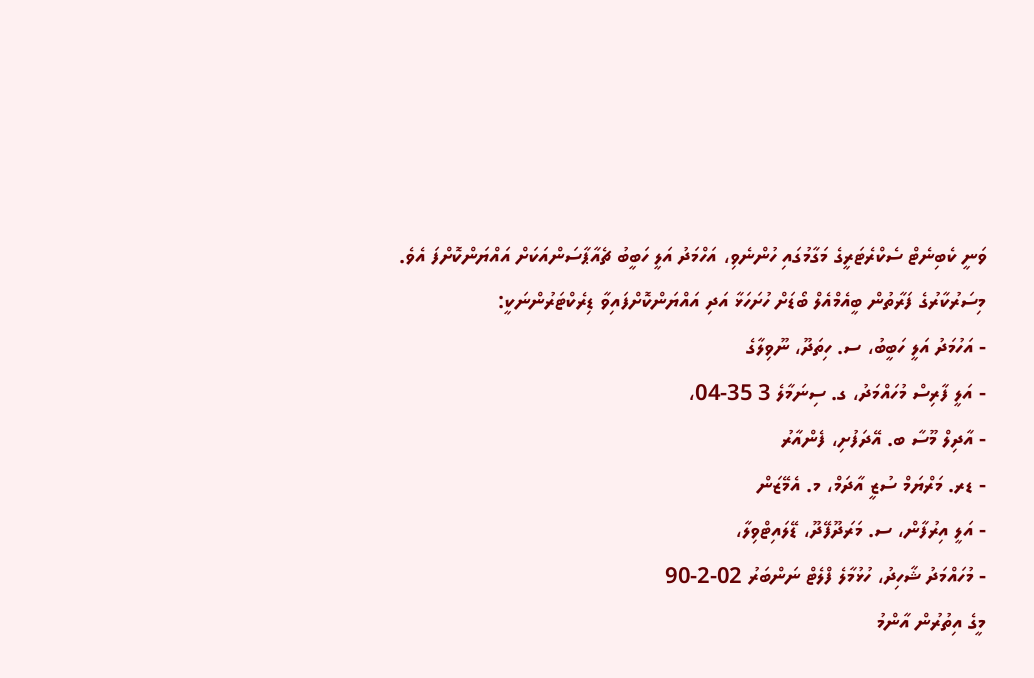ވަނީ ކެބިނެޓް ސެކްރެޓަރީގެ މަގާމުގައި ހުންނެވި، އަހްމަދު އަލީ ހަބީބު ޗެއާޕާސަންއަކަށް އައްޔަންކޮށްފަ އެވެ.
މިސަރުކާރުގެ ފަރާތުން ބީއެމްއެލް ބޯޑަށް ހުށަހަޅާ އަދި އައްޔަންކޮށްފައިވާ ޑިރެކްޓަރުންނަކީ:
- އަހުމަދު އަލީ ހަބީބު، ސ. ހިތަދޫ، ނޫވިލާގެ
- އަލީ ފާރިސް މުހައްމަދު، ގ. ސިނަމާލެ 3 35-04،
- އާދިލް މޫސާ ބ. އޭދަފުށި، ފެންއާރު
- ޑރ. މަރްޔަމް ސުޒީ އާދަމް، މ. އެމޭޒަން
- އަލީ އިރުފާން، ސ. މަރަދޫފޭދޫ، ޑޭލައިޓްވިލާ،
- މުހައްމަދު ޝާހިދު، ހުޅުމާލެ ފްލެޓް ނަންބަރު 02-2-90
މީގެ އިތުރުން އާންމު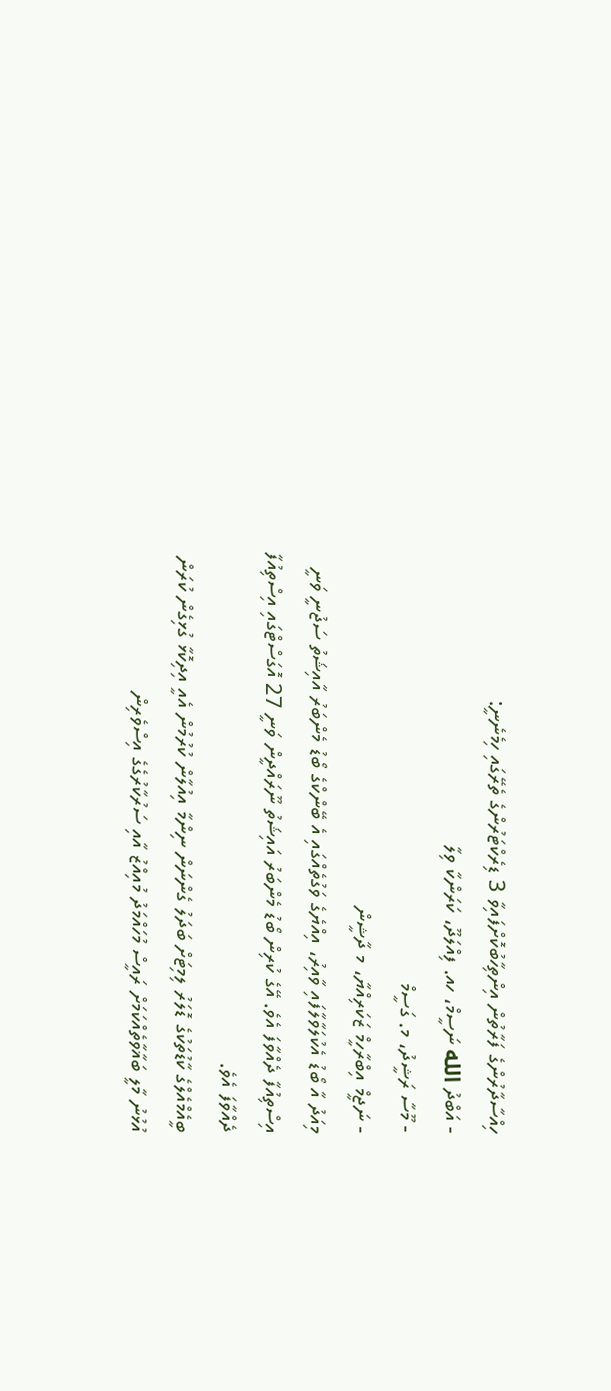ހިއްސާދާރުންގެ ފަރާތުން އިންތިހާބުކޮށްފައިވާ 3 ޑިރެކްޓަރުންގެ ތެރޭގައި ހިމެނެނީ:
- އަބްދު الله ނަސީމް، ހއ. ފިއްލަދޫ، ކަރަންކާ ވިލާ
- މޫސާ ރަޝީދު، މ. ގަސީމް
- ނަޖީމް އިބްރާހީމް ޒަކަރިއްޔާ، މ ދާޝީން
މިއަދު އާ ބޯޑު އެކުލަވާލާފައި ވާއިރު، އިއްޔެގެ ވަގުތެއްގައި އެ ބޭންކްގެ ބޯޑު މެންބަރު އާއިޝަތު ސަޖުނީ ވަނީ އިސްތިއުފާ ދެއްވާފަ އެވެ. އޭގެ ކުރިން ބޯޑު މެންބަރު އައިޝަތު ނޫރައްދީން ވަނީ 27 އޮގަސްޓްގައި އިސްތިއުފާ ދެއްވާފަ އެވެ.
ބީއެމްއެލްގެ ކާޑުތަކުގެ ޑޮލަރު ލިމިޓަށް ބަދަލު ގެންނަން ނިންމާ އިއުލާން ކުރުމުން އެއީ އިދިކޮޅާ ގުޅިގެން ކުރަން އުޅުނު މާލީ ބަޣާވާތެއްކަމަށް ރައީސް މުހައްމަދު މުއިއްޒު އާއި ސަރުކާރުގެގެ އިސްވެރިން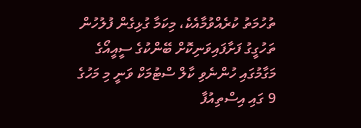ތުހުމަތު ކުރެއްވުމާއެކެ، މިކަމާ ގުޅިގެން ފުލުހުން ތަހުގީގު ފަށާފައިވަނިކޮށް ބޭންކުގެ ސީއީއޯގެ މަގާމުގައި ހުންނެވި ކާލް ސްޓުމަކް ވަނީ މި މަހުގެ 9 ގައި އިސްތިއުފާ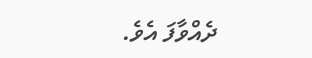ދެއްވާފަ އެވެ.